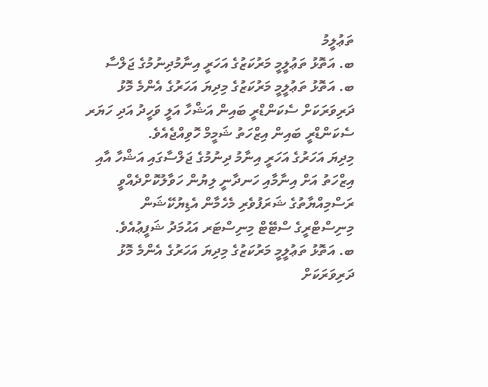ތަޢުލީމު
ބ. އަތޮޅު ތަޢުލީމީ މަރުކަޒުގެ އަހަރީ އިނާމުދިނުމުގެ ޖަލްސާ
ބ. އަތޮޅު ތަޢުލީމީ މަރުކަޒުގެ މިދިޔަ އަހަރުގެ އެންމެ މޮޅު ދަރިވަރަކަށް ސެކަންޑްރީ ބައިން އަޝްހާ އަލީ ވަހީދު އަދި ހަޔަރ ސެކަންޑްރީ ބައިން އިޒްހަތު ޝަމީމް ހޮވިއްޖެއެވެ.
މިދިޔަ އަހަރުގެ އަހަރީ އިނާމު ދިނުމުގެ ޖަލްސާގައި އަޝްހާ އާއި އިޒްހަތު އަށް އިނާމާއި ހަނދާނީ ލިޔުން ހަވާލުކޮށްދެއްވީ ރަސްމިއްޔާތުގެ ޝަރަފުވެރި މެހެމާން އެޑިޔުކޭޝަން މިނިސްޓްރީގެ ސްޓޭޓް މިނިސްޓަރ އަޙުމަދު ޝަފީޢުއެވެ.
ބ. އަތޮޅު ތަޢުލީމީ މަރުކަޒުގެ މިދިޔަ އަހަރުގެ އެންމެ މޮޅު ދަރިވަރަކަށް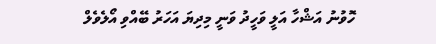ހޮވުނު އަޝްހާ އަލީ ވަހީދު ވަނީ މިދިޔަ އަހަރު ބޭއްވި އޯލެވެލް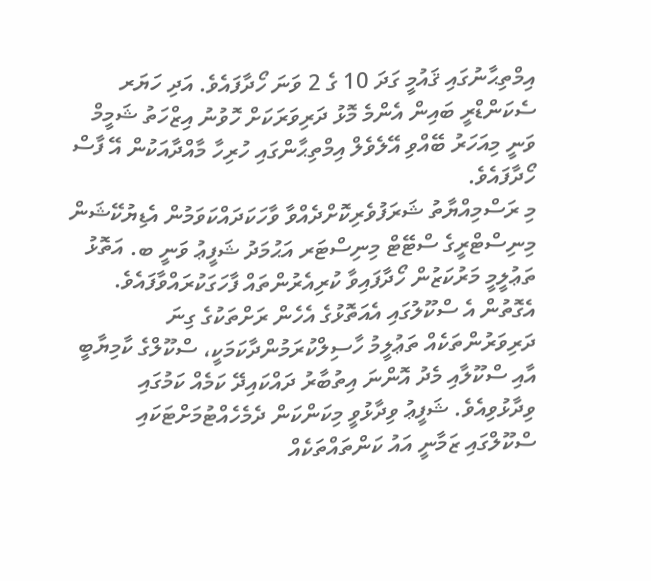އިމްތިޙާނުގައި ޤައުމީ ގަދަ 10 ގެ 2 ވަނަ ހޯދާފައެވެ. އަދި ހަޔަރ ސެކަންޑްރީ ބައިން އެންމެ މޮޅު ދަރިވަރަކަށް ހޮވުނު އިޒްހަތު ޝަމީމް ވަނީ މިއަހަރު ބޭއްވި އޭލެވެލް އިމްތިޙާންގައި ހުރިހާ މާއްދާއަކުން އޭ ފާސް ހޯދާފައެވެ.
މި ރަސްމިއްޔާތު ޝަރަފުވެރިކޮށްދެއްވާ ވާހަކަދައްކަވަމުން އެޑިޔުކޭޝަން މިނިސްޓްރީގެ ސްޓޭޓް މިނިސްޓަރ އަޙުމަދު ޝަފީޢު ވަނީ ބ. އަތޮޅު ތަޢުލީމީ މަރުކަޒުން ހޯދާފައިވާ ކުރިއެރުންތައް ފާހަގަކުރައްވާފައެވެ. އެގޮތުން އެ ސްކޫލުގައި އެއަތޮޅުގެ އެހެން ރަށްތަކުގެ ގިނަ ދަރިވަރުންތަކެއް ތަޢުލީމު ހާސިލްކުރަމުންދާކަމަކީ، ސްކޫލްގެ ކާމިޔާބީ އާއި ސްކޫލާއި މެދު އޮންނަ އިތުބާރު ދައްކައިދޭ ކަމެއް ކަމުގައި ވިދާޅުވިއެވެ. ޝަފީޢު ވިދާޅުވީ މިކަންކަން ދެމެހެއްޓުމަށްޓަކައި ސްކޫލްގައި ޒަމާނީ އައު ކަންތައްތަކެއް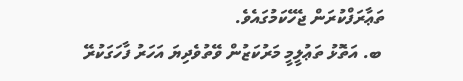ތަޢާރަފްކުރަން ޖެހޭކަމުގައެވެ.
 ބ. އަތޮޅު ތަޢުލީމީ މަރުކަޒުން ވޭތުވެދިޔަ އަހަރު ފާހަގަކުރޭ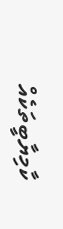ކާމިޔާބީތަކެއް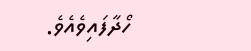ހޯދާފައިވެއެވެ.